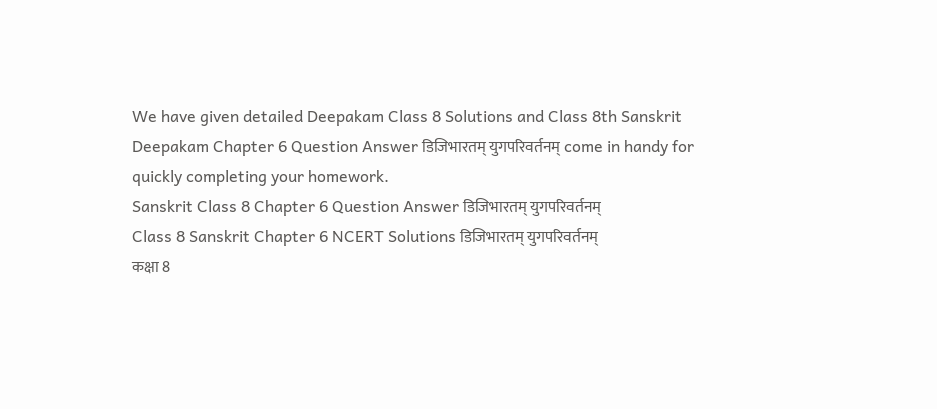We have given detailed Deepakam Class 8 Solutions and Class 8th Sanskrit Deepakam Chapter 6 Question Answer डिजिभारतम् युगपरिवर्तनम् come in handy for quickly completing your homework.
Sanskrit Class 8 Chapter 6 Question Answer डिजिभारतम् युगपरिवर्तनम्
Class 8 Sanskrit Chapter 6 NCERT Solutions डिजिभारतम् युगपरिवर्तनम्
कक्षा 8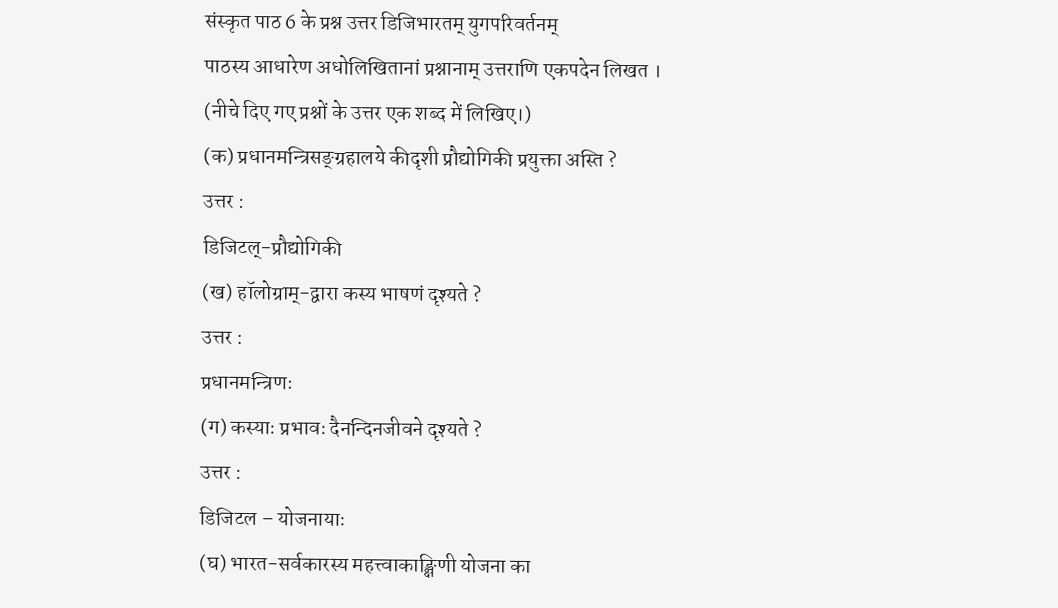संस्कृत पाठ 6 के प्रश्न उत्तर डिजिभारतम् युगपरिवर्तनम्
पाठस्य आधारेण अधोलिखितानां प्रश्नानाम् उत्तराणि एकपदेन लिखत ।
(नीचे दिए गए प्रश्नों के उत्तर एक शब्द में लिखिए।)
(क) प्रधानमन्त्रिसङ्ग्रहालये कीदृशी प्रौद्योगिकी प्रयुक्ता अस्ति ?
उत्तर :
डिजिटल्-प्रौद्योगिकी
(ख) हॉलोग्राम्-द्वारा कस्य भाषणं दृश्यते ?
उत्तर :
प्रधानमन्त्रिणः
(ग) कस्याः प्रभावः दैनन्दिनजीवने दृश्यते ?
उत्तर :
डिजिटल – योजनायाः
(घ) भारत-सर्वकारस्य महत्त्वाकाङ्क्षिणी योजना का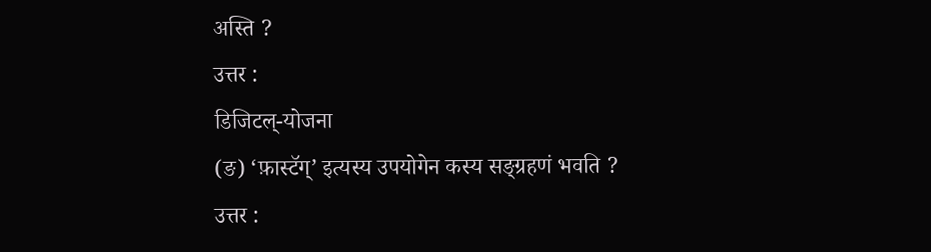अस्ति ?
उत्तर :
डिजिटल्-योजना
(ङ) ‘फ़ास्टॅग्’ इत्यस्य उपयोगेन कस्य सङ्ग्रहणं भवति ?
उत्तर :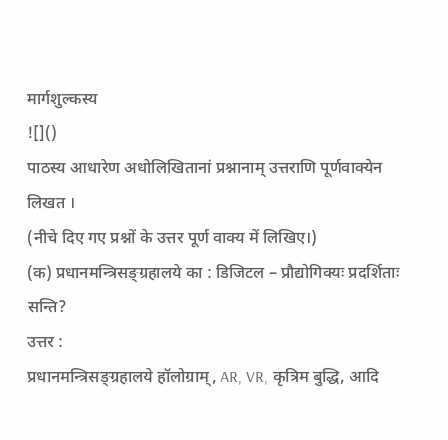मार्गशुल्कस्य
![]()
पाठस्य आधारेण अधोलिखितानां प्रश्नानाम् उत्तराणि पूर्णवाक्येन लिखत ।
(नीचे दिए गए प्रश्नों के उत्तर पूर्ण वाक्य में लिखिए।)
(क) प्रधानमन्त्रिसङ्ग्रहालये का : डिजिटल – प्रौद्योगिक्यः प्रदर्शिताः सन्ति?
उत्तर :
प्रधानमन्त्रिसङ्ग्रहालये हॉलोग्राम्, AR, VR, कृत्रिम बुद्धि, आदि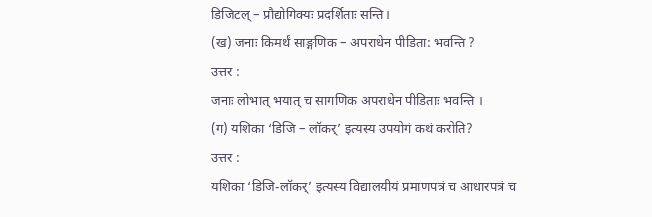डिजिटल् – प्रौद्योगिक्यः प्रदर्शिताः सन्ति।
(ख) जनाः किमर्थं साङ्गणिक – अपराधेन पीडिता: भवन्ति ?
उत्तर :
जनाः लोभात् भयात् च सागणिक अपराधेन पीडिताः भवन्ति ।
(ग) यशिका ‘डिजि – लॉकर्’ इत्यस्य उपयोगं कथं करोति?
उत्तर :
यशिका ‘डिजि-लॉकर्’ इत्यस्य विद्यालयीयं प्रमाणपत्रं च आधारपत्रं च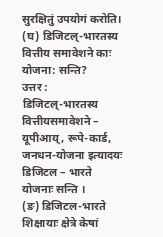सुरक्षितुं उपयोगं करोति।
(घ) डिजिटल्-भारतस्य वित्तीय समावेशने काः योजना: सन्ति?
उत्तर :
डिजिटल्-भारतस्य वित्तीयसमावेशने – यूपीआय्, रूपे-कार्ड, जनधन-योजना इत्यादयः डिजिटल – भारते योजनाः सन्ति ।
(ङ) डिजिटल-भारते शिक्षायाः क्षेत्रे केषां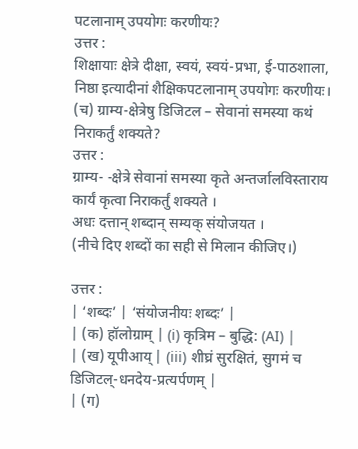पटलानाम् उपयोगः करणीयः?
उत्तर :
शिक्षायाः क्षेत्रे दीक्षा, स्वयं, स्वयं-प्रभा, ई-पाठशाला, निष्ठा इत्यादीनां शैक्षिकपटलानाम् उपयोगः करणीयः।
(च) ग्राम्य-क्षेत्रेषु डिजिटल – सेवानां समस्या कथं निराकर्तुं शक्यते?
उत्तर :
ग्राम्य- -क्षेत्रे सेवानां समस्या कृते अन्तर्जालविस्ताराय कार्यं कृत्वा निराकर्तुं शक्यते ।
अधः दत्तान् शब्दान् सम्यक् संयोजयत ।
(नीचे दिए शब्दों का सही से मिलान कीजिए।)

उत्तर :
| ‘शब्दः’ | ‘संयोजनीयः शब्दः’ |
| (क) हॉलोग्राम् | (i) कृत्रिम – बुद्धि: (AI) |
| (ख) यूपीआय् | (iii) शीघ्रं सुरक्षितं, सुगमं च डिजिटल्-धनदेय-प्रत्यर्पणम् |
| (ग)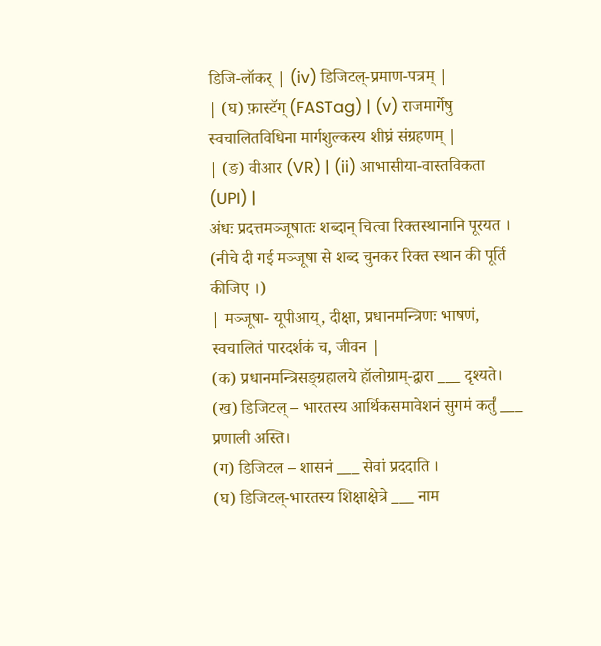डिजि-लॉकर् | (iv) डिजिटल्-प्रमाण-पत्रम् |
| (घ) फ़ास्टॅग् (FASTag) | (v) राजमार्गेषु स्वचालितविधिना मार्गशुल्कस्य शीघ्रं संग्रहणम् |
| (ङ) वीआर (VR) | (ii) आभासीया-वास्तविकता (UPI) |
अंधः प्रदत्तमञ्जूषातः शब्दान् चित्वा रिक्तस्थानानि पूरयत ।
(नीचे दी गई मञ्जूषा से शब्द चुनकर रिक्त स्थान की पूर्ति कीजिए ।)
| मञ्जूषा- यूपीआय्, दीक्षा, प्रधानमन्त्रिणः भाषणं, स्वचालितं पारदर्शकं च, जीवन |
(क) प्रधानमन्त्रिसङ्ग्रहालये हॉलोग्राम्-द्वारा ___ दृश्यते।
(ख) डिजिटल् – भारतस्य आर्थिकसमावेशनं सुगमं कर्तुं ___ प्रणाली अस्ति।
(ग) डिजिटल – शासनं ___ सेवां प्रददाति ।
(घ) डिजिटल्-भारतस्य शिक्षाक्षेत्रे ___ नाम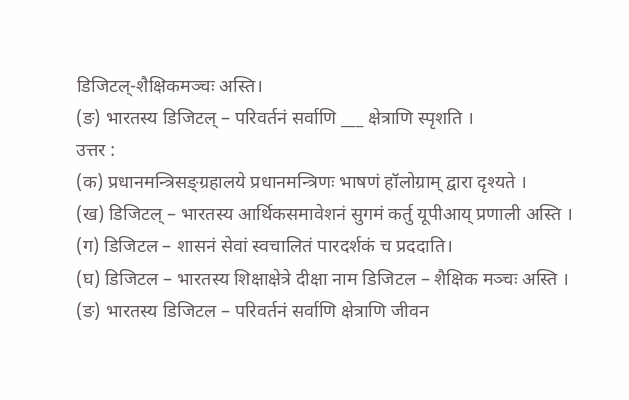डिजिटल्-शैक्षिकमञ्चः अस्ति।
(ङ) भारतस्य डिजिटल् – परिवर्तनं सर्वाणि ___ क्षेत्राणि स्पृशति ।
उत्तर :
(क) प्रधानमन्त्रिसङ्ग्रहालये प्रधानमन्त्रिणः भाषणं हॉलोग्राम् द्वारा दृश्यते ।
(ख) डिजिटल् – भारतस्य आर्थिकसमावेशनं सुगमं कर्तु यूपीआय् प्रणाली अस्ति ।
(ग) डिजिटल – शासनं सेवां स्वचालितं पारदर्शकं च प्रददाति।
(घ) डिजिटल – भारतस्य शिक्षाक्षेत्रे दीक्षा नाम डिजिटल – शैक्षिक मञ्चः अस्ति ।
(ङ) भारतस्य डिजिटल – परिवर्तनं सर्वाणि क्षेत्राणि जीवन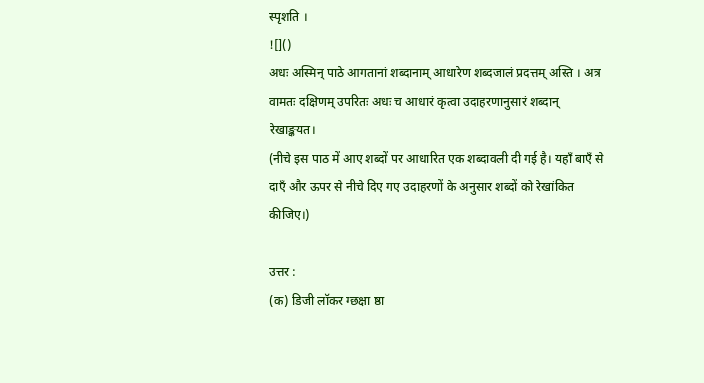स्पृशति ।
![]()
अधः अस्मिन् पाठे आगतानां शब्दानाम् आधारेण शब्दजालं प्रदत्तम् अस्ति । अत्र वामतः दक्षिणम् उपरितः अधः च आधारं कृत्वा उदाहरणानुसारं शब्दान् रेखाङ्कयत।
(नीचे इस पाठ में आए शब्दों पर आधारित एक शब्दावली दी गई है। यहाँ बाएँ से दाएँ और ऊपर से नीचे दिए गए उदाहरणों के अनुसार शब्दों को रेखांकित कीजिए।)

उत्तर :
(क) डिजी लॉकर ग्छक्षा ष्ठा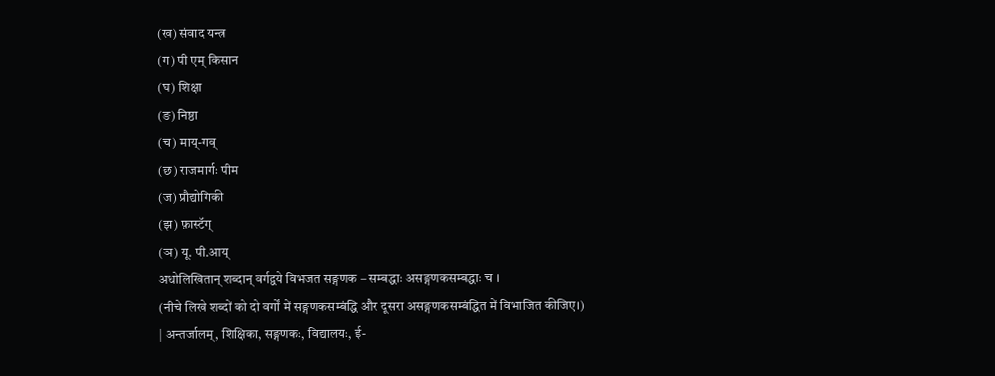(ख) संवाद यन्त्र
(ग) पी एम् किसान
(घ) शिक्षा
(ङ) निष्ठा
(च) माय्-गव्
(छ) राजमार्गः पीम
(ज) प्रौद्योगिकी
(झ) फ़ास्टॅग्
(ञ) यू. पी.आय्
अधोलिखितान् शब्दान् वर्गद्वये विभजत सङ्गणक – सम्बद्धाः असङ्गणकसम्बद्धाः च ।
(नीचे लिखे शब्दों को दो वर्गों में सङ्गणकसम्बंद्धि और दूसरा असङ्गणकसम्बंद्धित में विभाजित कीजिए।)
| अन्तर्जालम्, शिक्षिका, सङ्गणकः, विद्यालयः, ई-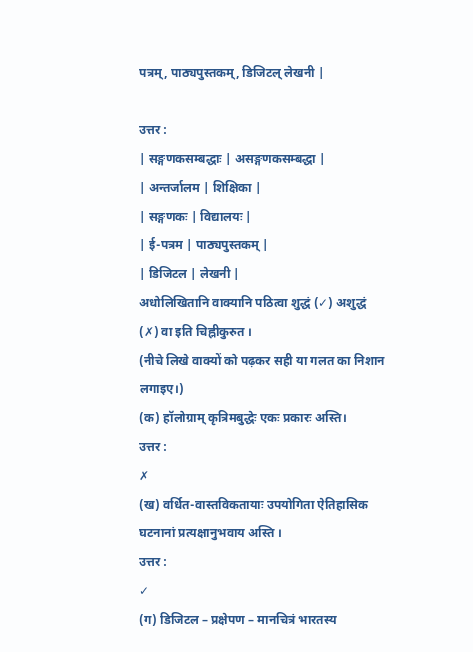पत्रम्, पाठ्यपुस्तकम्, डिजिटल् लेखनी |

उत्तर :
| सङ्गणकसम्बद्धाः | असङ्गणकसम्बद्धा |
| अन्तर्जालम | शिक्षिका |
| सङ्गणकः | विद्यालयः |
| ई-पत्रम | पाठ्यपुस्तकम् |
| डिजिटल | लेखनी |
अधोलिखितानि वाक्यानि पठित्वा शुद्धं (✓) अशुद्धं (✗) वा इति चिह्नीकुरुत ।
(नीचे लिखे वाक्यों को पढ़कर सही या गलत का निशान लगाइए।)
(क) हॉलोग्राम् कृत्रिमबुद्धेः एकः प्रकारः अस्ति।
उत्तर :
✗
(ख) वर्धित-वास्तविकतायाः उपयोगिता ऐतिहासिक घटनानां प्रत्यक्षानुभवाय अस्ति ।
उत्तर :
✓
(ग) डिजिटल – प्रक्षेपण – मानचित्रं भारतस्य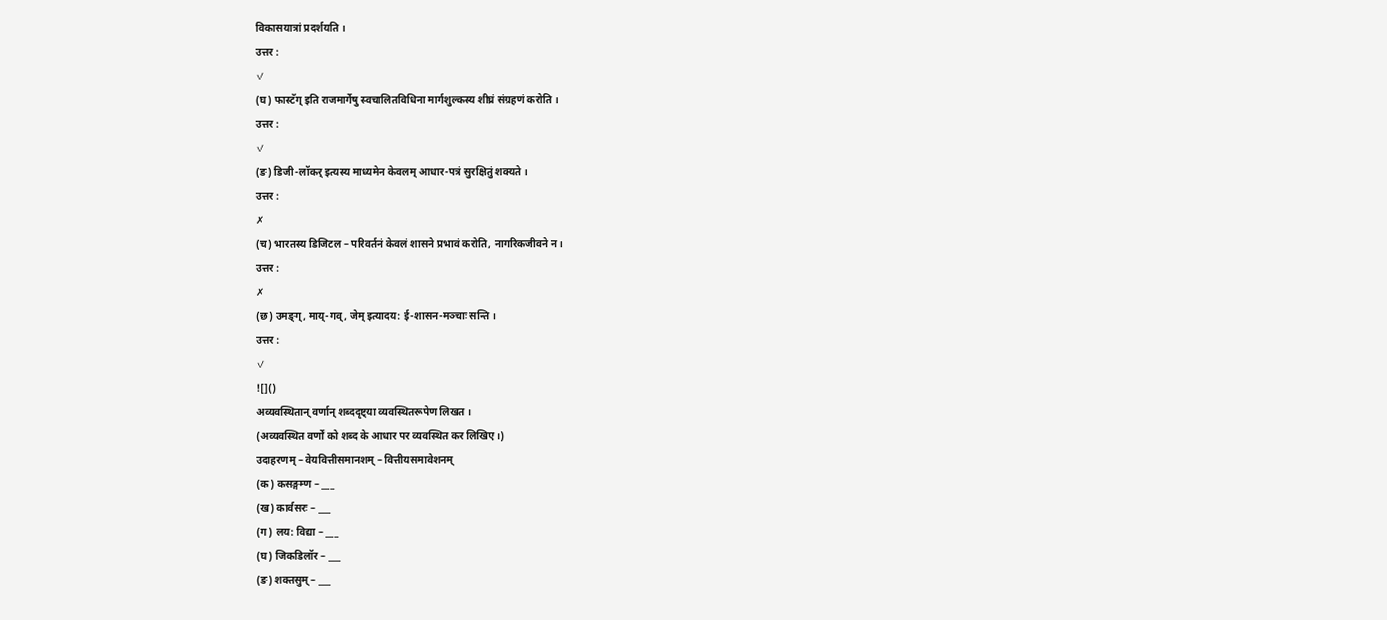विकासयात्रां प्रदर्शयति ।
उत्तर :
✓
(घ) फास्टॅग् इति राजमार्गेषु स्वचालितविधिना मार्गशुल्कस्य शीघ्रं संग्रहणं करोति ।
उत्तर :
✓
(ङ) डिजी-लॉकर् इत्यस्य माध्यमेन केवलम् आधार-पत्रं सुरक्षितुं शक्यते ।
उत्तर :
✗
(च) भारतस्य डिजिटल – परिवर्तनं केवलं शासने प्रभावं करोति, नागरिकजीवने न।
उत्तर :
✗
(छ) उमङ्ग्, माय्-गव्, जेम् इत्यादय: ई-शासन-मञ्चाः सन्ति ।
उत्तर :
✓
![]()
अव्यवस्थितान् वर्णान् शब्ददृष्ट्या व्यवस्थितरूपेण लिखत ।
(अव्यवस्थित वर्णों को शब्द के आधार पर व्यवस्थित कर लिखिए।)
उदाहरणम् – वेयवित्तीसमानशम् – वित्तीयसमावेशनम्
(क) कसङ्गम्ण – ___
(ख) कार्वसरः – ___
(ग) लय: विद्या – ___
(घ) जिकडिलॉर – ___
(ङ) शक्तसुम् – ___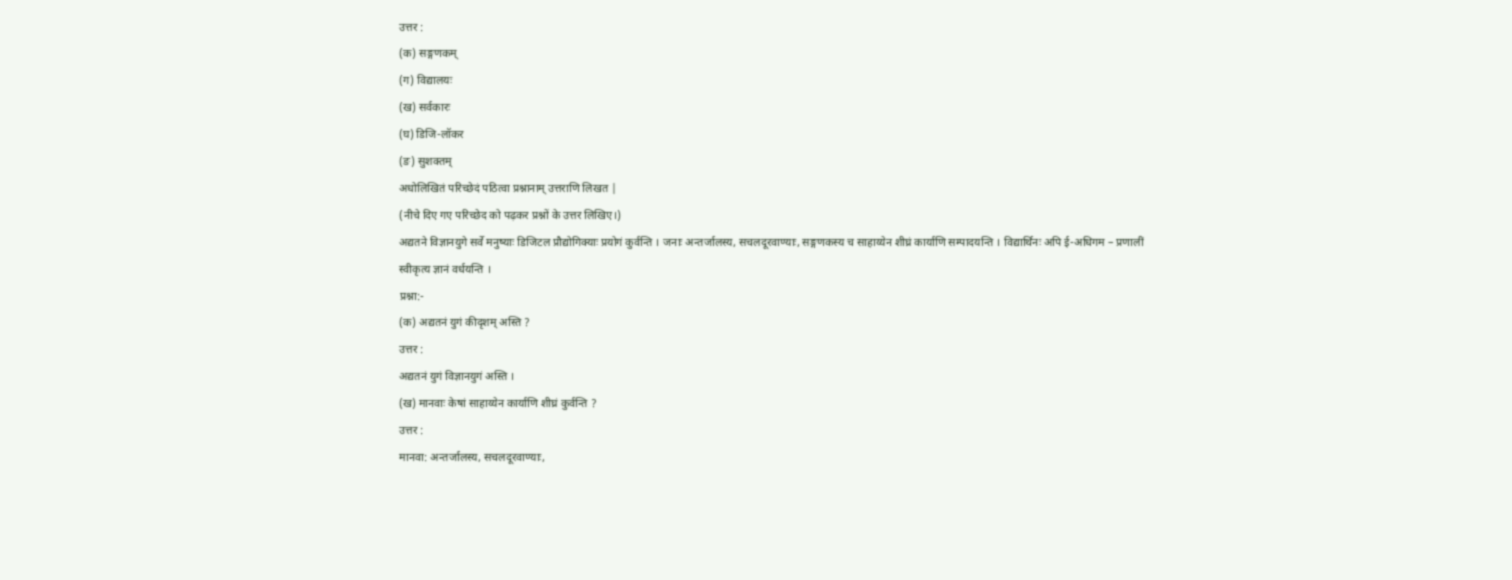उत्तर :
(क) सङ्गणकम्
(ग) विद्यालयः
(ख) सर्वकारः
(घ) डिजि-लॉकर
(ङ) सुशक्तम्
अधोलिखितं परिच्छेदं पठित्वा प्रश्नानाम् उत्तराणि लिखत |
(नीचे दिए गए परिच्छेद को पढ़कर प्रश्नों के उत्तर लिखिए।)
अद्यतने विज्ञानयुगे सर्वे मनुष्याः डिजिटल प्रौद्योगिक्याः प्रयोगं कुर्वन्ति । जनाः अन्तर्जालस्य, सचलदूरवाण्याः, सङ्गणकस्य च साहाय्येन शीघ्रं कार्याणि सम्पादयन्ति । विद्यार्थिनः अपि ई-अधिगम – प्रणालीं स्वीकृत्य ज्ञानं वर्धयन्ति ।
प्रश्ना:-
(क) अद्यतनं युगं कीदृशम् अस्ति ?
उत्तर :
अद्यतनं युगं विज्ञानयुगं अस्ति ।
(ख) मानवाः केषां साहाय्येन कार्याणि शीघ्रं कुर्वन्ति ?
उत्तर :
मानवा: अन्तर्जालस्य, सचलदूरवाण्याः,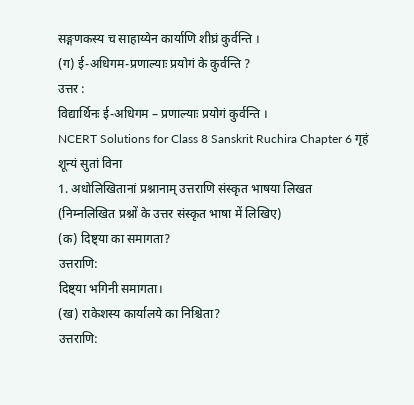सङ्गणकस्य च साहाय्येन कार्याणि शीघ्रं कुर्वन्ति ।
(ग) ई-अधिगम-प्रणाल्याः प्रयोगं के कुर्वन्ति ?
उत्तर :
विद्यार्थिनः ई-अधिगम – प्रणाल्याः प्रयोगं कुर्वन्ति ।
NCERT Solutions for Class 8 Sanskrit Ruchira Chapter 6 गृहं शून्यं सुतां विना
1. अधोलिखितानां प्रश्नानाम् उत्तराणि संस्कृत भाषया लिखत
(निम्नलिखित प्रश्नों के उत्तर संस्कृत भाषा में लिखिए)
(क) दिष्ट्या का समागता?
उत्तराणि:
दिष्ट्या भगिनी समागता।
(ख) राकेशस्य कार्यालये का निश्चिता?
उत्तराणि: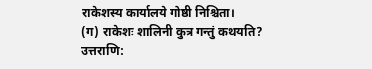राकेशस्य कार्यालये गोष्ठी निश्चिता।
(ग) राकेशः शालिनी कुत्र गन्तुं कथयति?
उत्तराणि: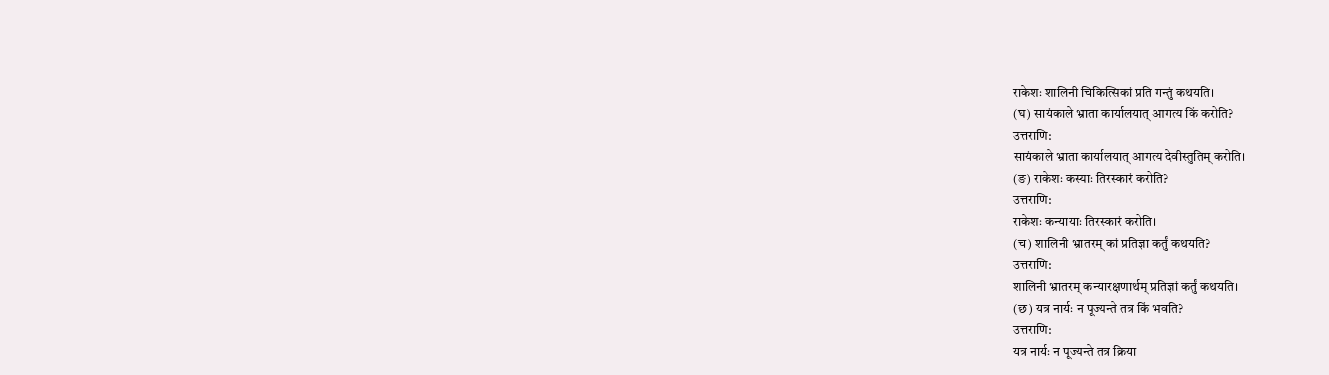राकेशः शालिनी चिकित्सिकां प्रति गन्तुं कथयति।
(घ) सायंकाले भ्राता कार्यालयात् आगत्य किं करोति?
उत्तराणि:
सायंकाले भ्राता कार्यालयात् आगत्य देवीस्तुतिम् करोति।
(ङ) राकेशः कस्याः तिरस्कारं करोति?
उत्तराणि:
राकेशः कन्यायाः तिरस्कारं करोति।
(च) शालिनी भ्रातरम् कां प्रतिज्ञा कर्तुं कथयति?
उत्तराणि:
शालिनी भ्रातरम् कन्यारक्षणार्थम् प्रतिज्ञां कर्तुं कथयति।
(छ) यत्र नार्यः न पूज्यन्ते तत्र किं भवति?
उत्तराणि:
यत्र नार्यः न पूज्यन्ते तत्र क्रिया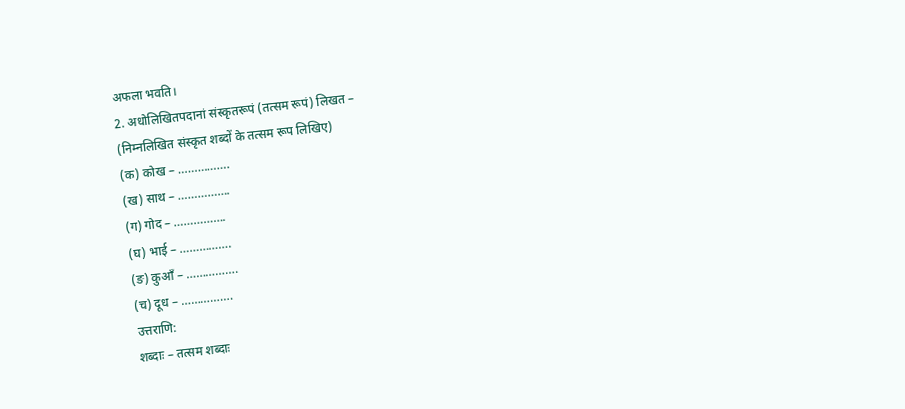अफला भवति।
2. अधोलिखितपदानां संस्कृतरूपं (तत्सम रूपं) लिखत –
(निम्नलिखित संस्कृत शब्दों के तत्सम रूप लिखिए)
(क) कोख – …………….
(ख) साथ – …………….
(ग) गोद – …………….
(घ) भाई – …………….
(ङ) कुआँ – …………….
(च) दूध – …………….
उत्तराणि:
शब्दाः – तत्सम शब्दाः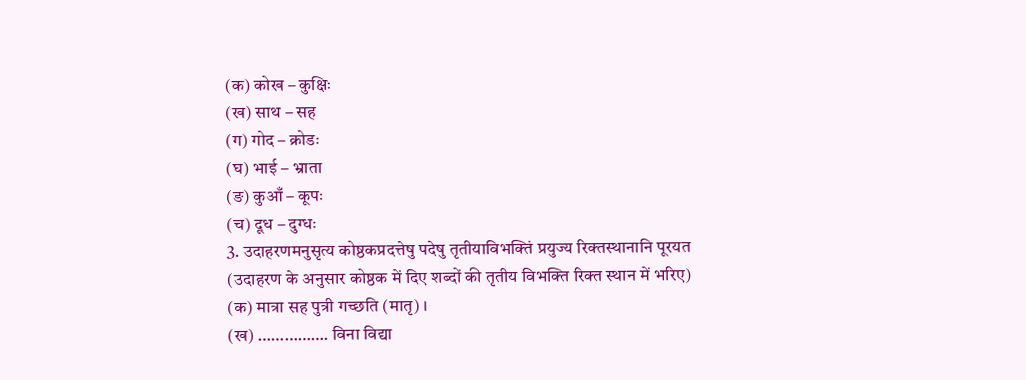(क) कोख – कुक्षिः
(ख) साथ – सह
(ग) गोद – क्रोडः
(घ) भाई – भ्राता
(ङ) कुआँ – कूपः
(च) दूध – दुग्धः
3. उदाहरणमनुसृत्य कोष्ठकप्रदत्तेषु पदेषु तृतीयाविभक्तिं प्रयुज्य रिक्तस्थानानि पूरयत
(उदाहरण के अनुसार कोष्ठक में दिए शब्दों की तृतीय विभक्ति रिक्त स्थान में भरिए)
(क) मात्रा सह पुत्री गच्छति (मातृ) ।
(ख) ……………. विना विद्या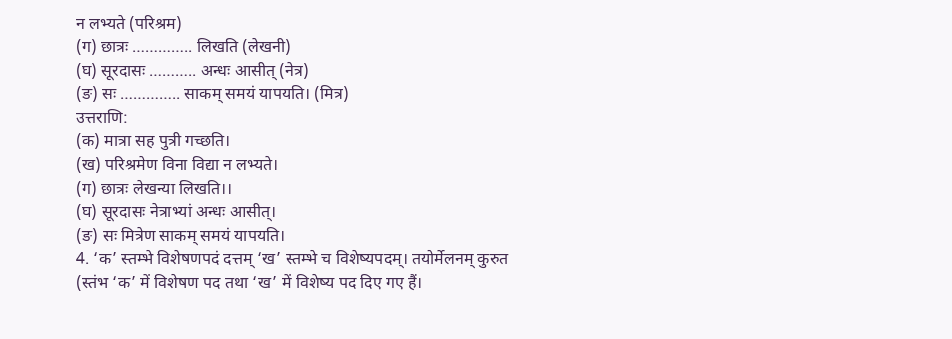न लभ्यते (परिश्रम)
(ग) छात्रः ………….. लिखति (लेखनी)
(घ) सूरदासः ……….. अन्धः आसीत् (नेत्र)
(ङ) सः ………….. साकम् समयं यापयति। (मित्र)
उत्तराणि:
(क) मात्रा सह पुत्री गच्छति।
(ख) परिश्रमेण विना विद्या न लभ्यते।
(ग) छात्रः लेखन्या लिखति।।
(घ) सूरदासः नेत्राभ्यां अन्धः आसीत्।
(ङ) सः मित्रेण साकम् समयं यापयति।
4. ‘क’ स्तम्भे विशेषणपदं दत्तम् ‘ख’ स्तम्भे च विशेष्यपदम्। तयोर्मेलनम् कुरुत
(स्तंभ ‘क’ में विशेषण पद तथा ‘ख’ में विशेष्य पद दिए गए हैं।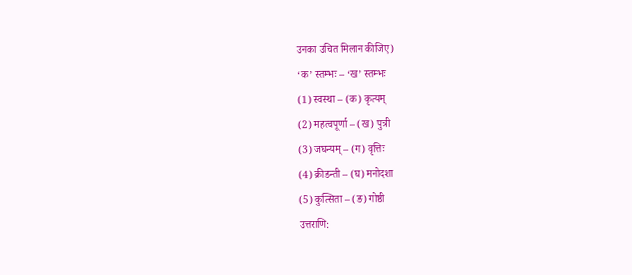उनका उचित मिलान कीजिए)
‘क’ स्तम्भः – ‘ख’ स्तम्भः
(1) स्वस्था – (क) कृत्यम्
(2) महत्वपूर्णा – (ख) पुत्री
(3) जघन्यम् – (ग) वृत्तिः
(4) क्रीडन्ती – (घ) मनोदशा
(5) कुत्सिता – (ङ) गोष्ठी
उत्तराणि: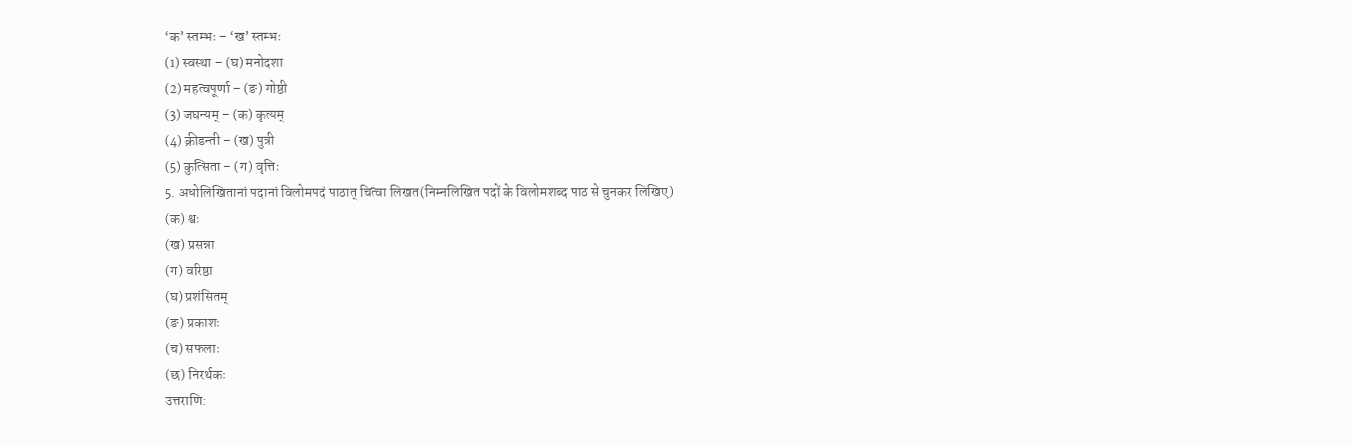‘क’ स्तम्भः – ‘ख’ स्तम्भः
(1) स्वस्था – (घ) मनोदशा
(2) महत्वपूर्णा – (ङ) गोष्ठी
(3) जघन्यम् – (क) कृत्यम्
(4) क्रीडन्ती – (ख) पुत्री
(5) कुत्सिता – (ग) वृत्तिः
5. अधोलिखितानां पदानां विलोमपदं पाठात् चित्वा लिखत(निम्नलिखित पदों के विलोमशब्द पाठ से चुनकर लिखिए)
(क) श्वः
(ख) प्रसन्ना
(ग) वरिष्ठा
(घ) प्रशंसितम्
(ङ) प्रकाशः
(च) सफलाः
(छ) निरर्थकः
उत्तराणि: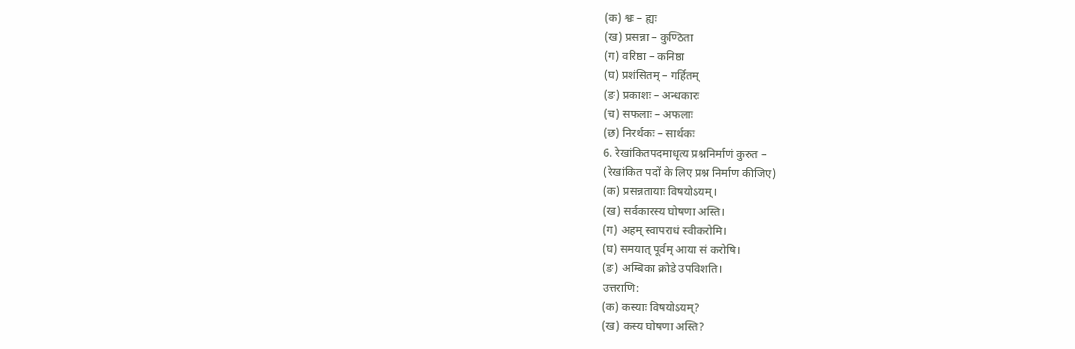(क) श्वः – ह्यः
(ख) प्रसन्ना – कुण्ठिता
(ग) वरिष्ठा – कनिष्ठा
(घ) प्रशंसितम् – गर्हितम्
(ङ) प्रकाशः – अन्धकारः
(च) सफलाः – अफलाः
(छ) निरर्थकः – सार्थकः
6. रेखांकितपदमाधृत्य प्रश्ननिर्माणं कुरुत –
(रेखांकित पदों के लिए प्रश्न निर्माण कीजिए)
(क) प्रसन्नतायाः विषयोऽयम्।
(ख) सर्वकारस्य घोषणा अस्ति।
(ग) अहम् स्वापराधं स्वीकरोमि।
(घ) समयात् पूर्वम् आया सं करोषि।
(ङ) अम्बिका क्रोडे उपविशति।
उत्तराणि:
(क) कस्याः विषयोऽयम्?
(ख) कस्य घोषणा अस्ति?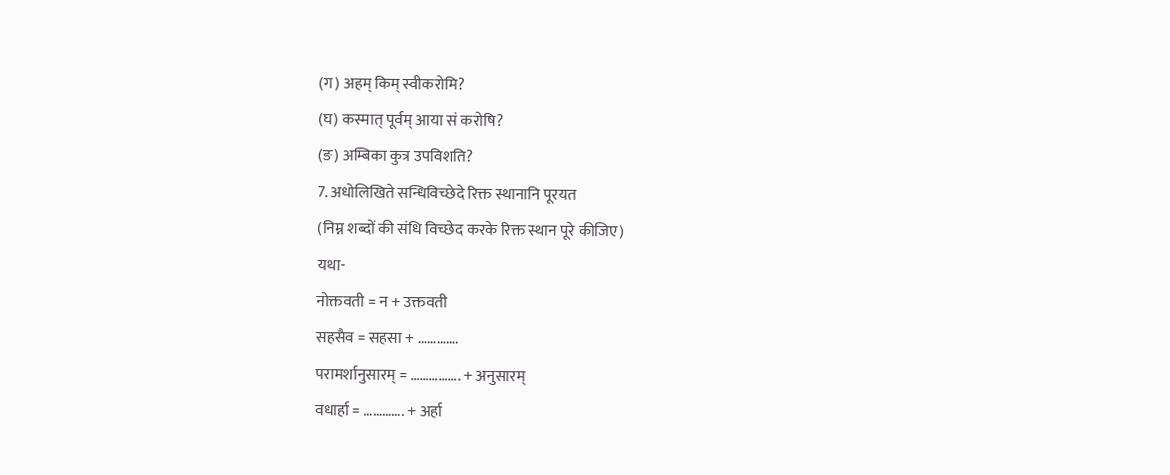(ग) अहम् किम् स्वीकरोमि?
(घ) कस्मात् पूर्वम् आया सं करोषि?
(ङ) अम्बिका कुत्र उपविशति?
7. अधोलिखिते सन्धिविच्छेदे रिक्त स्थानानि पूरयत
(निम्न शब्दों की संधि विच्छेद करके रिक्त स्थान पूरे कीजिए)
यथा-
नोक्तवती = न + उक्तवती
सहसैव = सहसा + ………….
परामर्शानुसारम् = ……………. + अनुसारम्
वधार्हा = …………. + अर्हा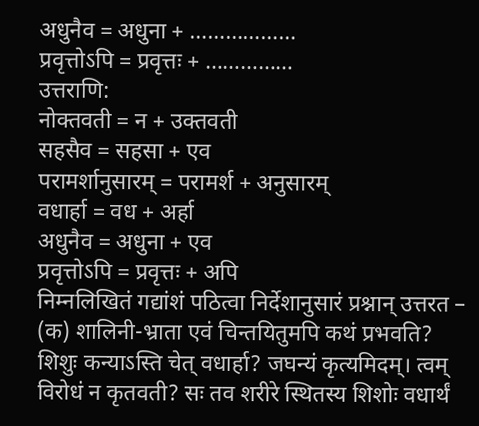अधुनैव = अधुना + ………………
प्रवृत्तोऽपि = प्रवृत्तः + ……………
उत्तराणि:
नोक्तवती = न + उक्तवती
सहसैव = सहसा + एव
परामर्शानुसारम् = परामर्श + अनुसारम्
वधार्हा = वध + अर्हा
अधुनैव = अधुना + एव
प्रवृत्तोऽपि = प्रवृत्तः + अपि
निम्नलिखितं गद्यांशं पठित्वा निर्देशानुसारं प्रश्नान् उत्तरत –
(क) शालिनी-भ्राता एवं चिन्तयितुमपि कथं प्रभवति? शिशुः कन्याऽस्ति चेत् वधार्हा? जघन्यं कृत्यमिदम्। त्वम् विरोधं न कृतवती? सः तव शरीरे स्थितस्य शिशोः वधार्थं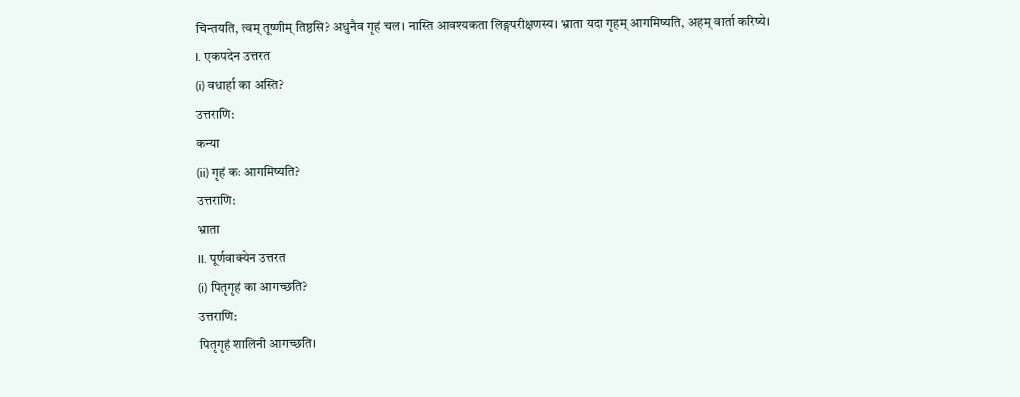चिन्तयति, त्वम् तूष्णीम् तिष्ठसि? अधुनैव गृहं चल। नास्ति आवश्यकता लिङ्गपरीक्षणस्य। भ्राता यदा गृहम् आगमिष्यति, अहम् वार्ता करिष्ये।
I. एकपदेन उत्तरत
(i) वधार्हा का अस्ति?
उत्तराणि:
कन्या
(ii) गृहं कः आगमिष्यति?
उत्तराणि:
भ्राता
II. पूर्णवाक्येन उत्तरत
(i) पितृगृहं का आगच्छति?
उत्तराणि:
पितृगृहं शालिनी आगच्छति।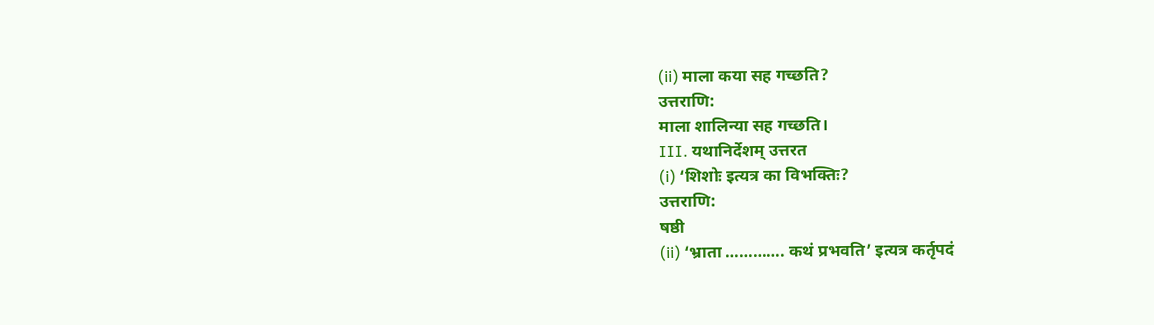(ii) माला कया सह गच्छति?
उत्तराणि:
माला शालिन्या सह गच्छति।
III. यथानिर्देशम् उत्तरत
(i) ‘शिशोः इत्यत्र का विभक्तिः?
उत्तराणि:
षष्ठी
(ii) ‘भ्राता …………. कथं प्रभवति’ इत्यत्र कर्तृपदं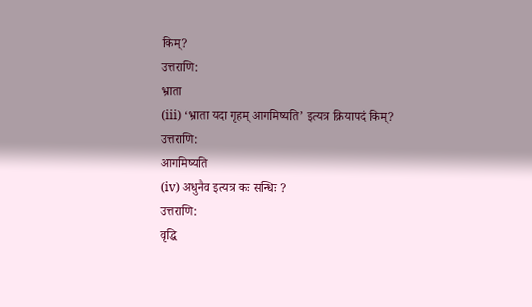किम्?
उत्तराणि:
भ्राता
(iii) ‘भ्राता यदा गृहम् आगमिष्यति’ इत्यत्र क्रियापदं किम्?
उत्तराणि:
आगमिष्यति
(iv) अधुनैव इत्यत्र कः सन्धिः ?
उत्तराणि:
वृद्धि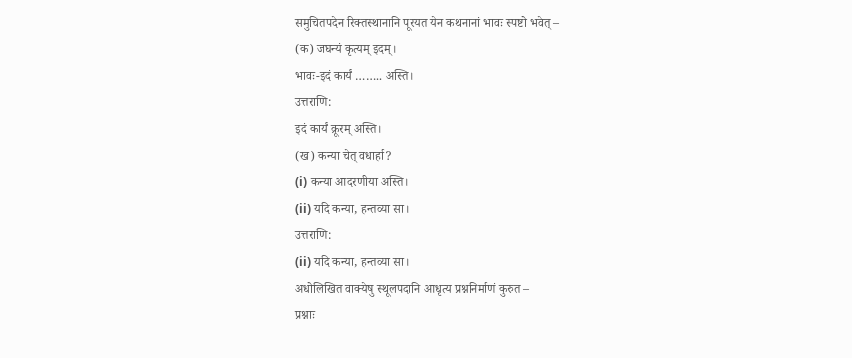समुचितपदेन रिक्तस्थानानि पूरयत येन कथनानां भावः स्पष्टो भवेत् –
(क) जघन्यं कृत्यम् इदम्।
भावः-इदं कार्यं …….. अस्ति।
उत्तराणि:
इदं कार्यं क्रूरम् अस्ति।
(ख) कन्या चेत् वधार्हा?
(i) कन्या आदरणीया अस्ति।
(ii) यदि कन्या, हन्तव्या सा।
उत्तराणि:
(ii) यदि कन्या, हन्तव्या सा।
अधोलिखित वाक्येषु स्थूलपदानि आधृत्य प्रश्ननिर्माणं कुरुत –
प्रश्नाः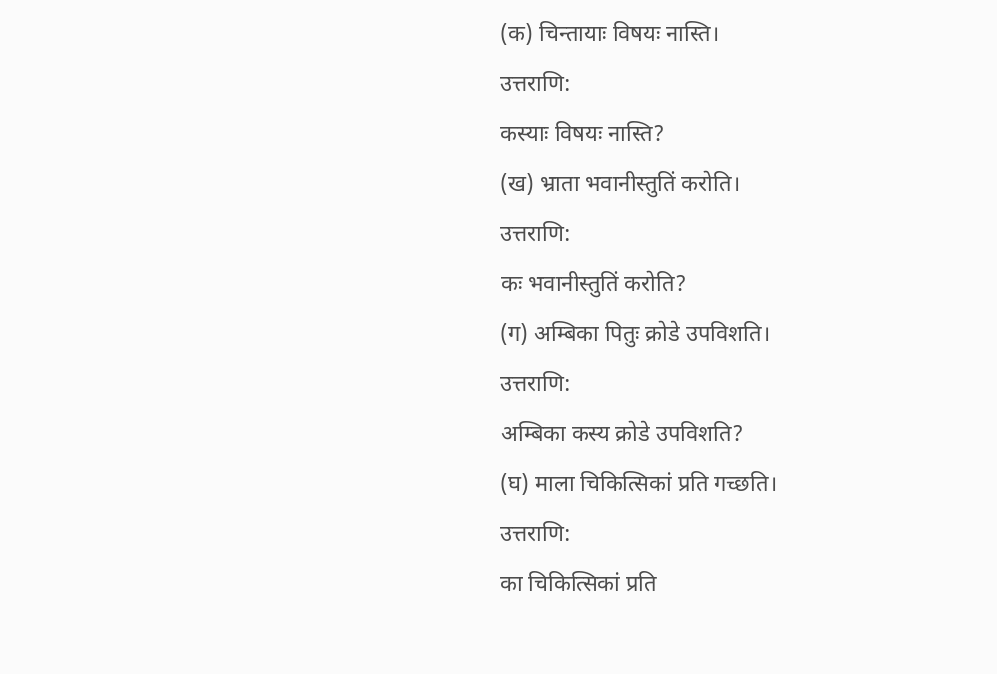(क) चिन्तायाः विषयः नास्ति।
उत्तराणि:
कस्याः विषयः नास्ति?
(ख) भ्राता भवानीस्तुतिं करोति।
उत्तराणि:
कः भवानीस्तुतिं करोति?
(ग) अम्बिका पितुः क्रोडे उपविशति।
उत्तराणि:
अम्बिका कस्य क्रोडे उपविशति?
(घ) माला चिकित्सिकां प्रति गच्छति।
उत्तराणि:
का चिकित्सिकां प्रति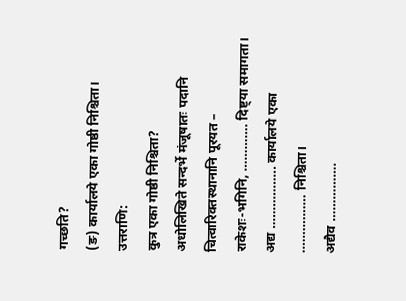गच्छति?
(ङ) कार्यालये एका गोष्ठी निश्चिता।
उत्तराणि:
कुत्र एका गोष्ठी निश्चिता?
अधोलिखिते सन्दर्भे मंजूषातः पदानि चित्वारिक्तस्थानानि पूरयत –
राकेशः-भगिनि, …………. दिष्ट्या समागता। अद्य …………….. कार्यालये एका ……………. निश्चिता।
अद्यैव …………….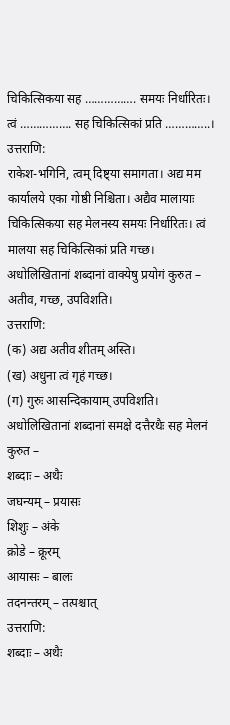चिकित्सिकया सह ……………. समयः निर्धारितः। त्वं ……………. सह चिकित्सिकां प्रति …………..।
उत्तराणि:
राकेश-भगिनि, त्वम् दिष्ट्या समागता। अद्य मम कार्यालये एका गोष्ठी निश्चिता। अद्यैव मालायाः चिकित्सिकया सह मेलनस्य समयः निर्धारितः। त्वं मालया सह चिकित्सिकां प्रति गच्छ।
अधोलिखितानां शब्दानां वाक्येषु प्रयोगं कुरुत –
अतीव, गच्छ, उपविशति।
उत्तराणि:
(क) अद्य अतीव शीतम् अस्ति।
(ख) अधुना त्वं गृहं गच्छ।
(ग) गुरुः आसन्दिकायाम् उपविशति।
अधोलिखितानां शब्दानां समक्षे दत्तैरथैः सह मेलनं कुरुत –
शब्दाः – अथैः
जघन्यम् – प्रयासः
शिशुः – अंके
क्रोडे – क्रूरम्
आयासः – बालः
तदनन्तरम् – तत्पश्चात्
उत्तराणि:
शब्दाः – अथैः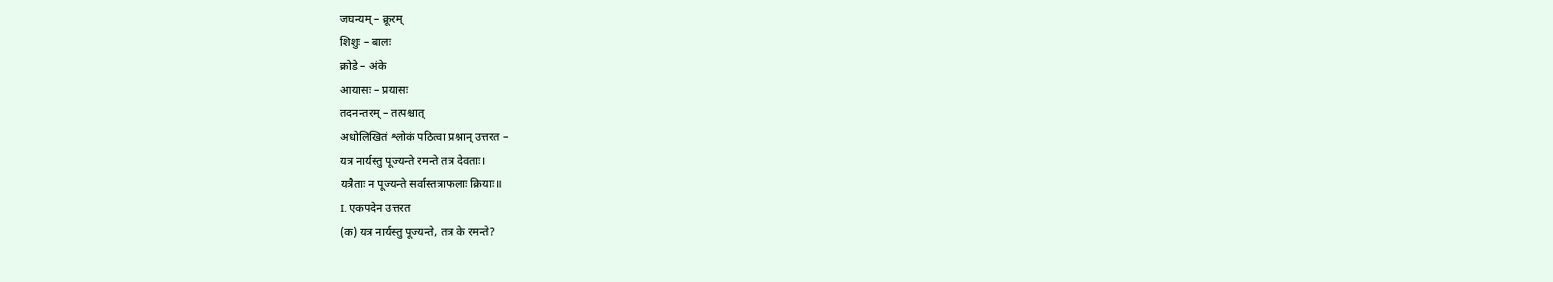जघन्यम् – क्रूरम्
शिशुः – बालः
क्रोडे – अंके
आयासः – प्रयासः
तदनन्तरम् – तत्पश्चात्
अधोलिखितं श्लोकं पठित्वा प्रश्नान् उत्तरत –
यत्र नार्यस्तु पूज्यन्ते रमन्ते तत्र देवताः।
यत्रैताः न पूज्यन्ते सर्वास्तत्राफलाः क्रियाः॥
I. एकपदेन उत्तरत
(क) यत्र नार्यस्तु पूज्यन्ते, तत्र के रमन्ते?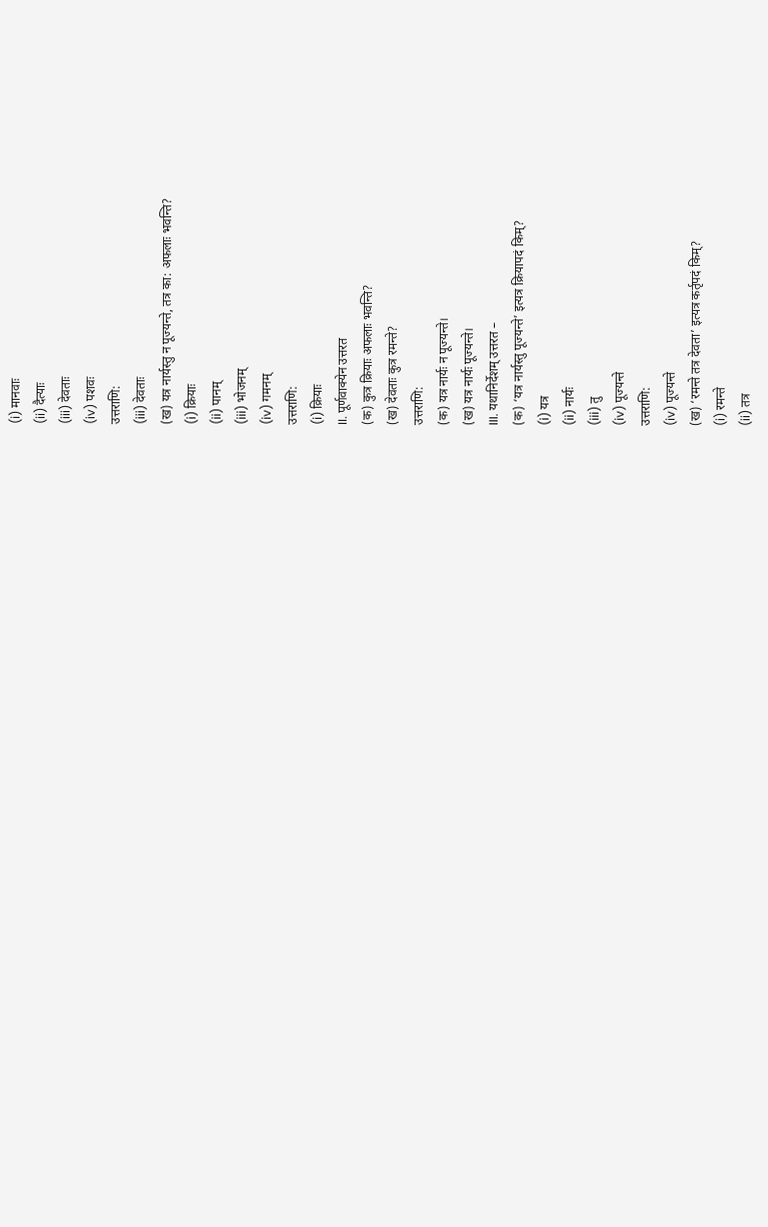(i) मानवाः
(ii) दैत्याः
(iii) देवताः
(iv) पशवः
उत्तराणि:
(iii) देवताः
(ख) यत्र नार्यस्तु न पूज्यन्ते, तत्र का: अफलाः भवन्ति?
(i) क्रियाः
(ii) पानम्
(iii) भोजनम्
(iv) गमनम्
उत्तराणि:
(i) क्रियाः
II. पूर्णवाक्येन उत्तरत
(क) कुत्र क्रियाः अफलाः भवन्ति?
(ख) देवताः कुत्र रमन्ते?
उत्तराणि:
(क) यत्र नार्यः न पूज्यन्ते।
(ख) यत्र नार्यः पूज्यन्ते।
III. यथानिर्देशम् उत्तरत –
(क) ‘यत्र नार्यस्तु पूज्यन्ते’ इत्यत्र क्रियापदं किम्?
(i) यत्र
(ii) नार्यः
(iii) तु
(iv) पूज्यन्ते
उत्तराणि:
(iv) पूज्यन्ते
(ख) ‘रमन्ते तत्र देवता’ इत्यत्र कर्तृपदं किम्?
(i) रमन्ते
(ii) तत्र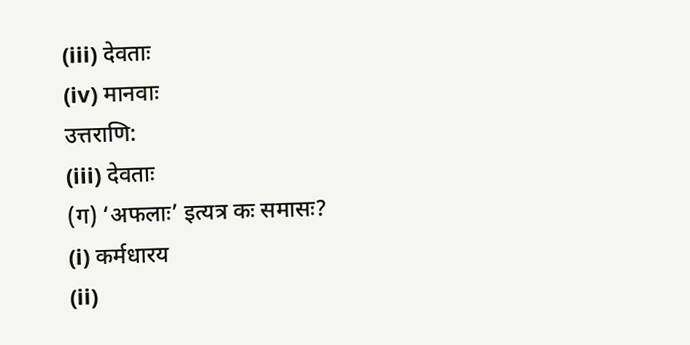(iii) देवताः
(iv) मानवाः
उत्तराणि:
(iii) देवताः
(ग) ‘अफलाः’ इत्यत्र कः समासः?
(i) कर्मधारय
(ii)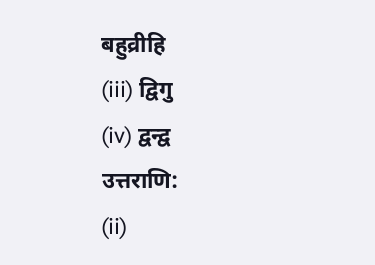बहुव्रीहि
(iii) द्विगु
(iv) द्वन्द्व
उत्तराणि:
(ii)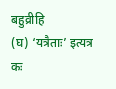बहुव्रीहि
(घ) ‘यत्रैताः’ इत्यत्र कः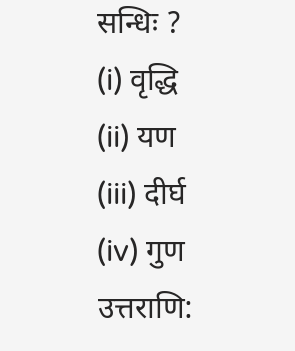सन्धिः ?
(i) वृद्धि
(ii) यण
(iii) दीर्घ
(iv) गुण
उत्तराणि: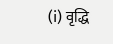(i) वृद्धि